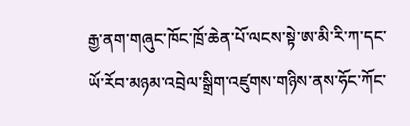རྒྱ་ནག་གཞུང་ཁོང་ཁྲོ་ཆེན་པོ་ལངས་སྟེ་ཨ་མི་རི་ཀ་དང་ཡོ་རོབ་མཉམ་འབྲེལ་སྒྲིག་འཛུགས་གཉིས་ནས་ཧོང་ཀོང་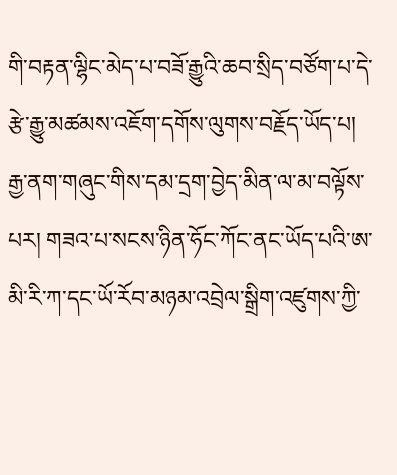གི་བརྟན་ལྷིང་མེད་པ་བཟོ་རྒྱུའི་ཆབ་སྲིད་བཙོག་པ་དེ་རྩེ་རྒྱུ་མཚམས་འཇོག་དགོས་ལུགས་བརྗོད་ཡོད་པ།
རྒྱ་ནག་གཞུང་གིས་དམ་དྲག་བྱེད་མིན་ལ་མ་བལྟོས་པར། གཟའ་པ་སངས་ཉིན་ཧོང་ཀོང་ནང་ཡོད་པའི་ཨ་མི་རི་ཀ་དང་ཡོ་རོབ་མཉམ་འབྲེལ་སྒྲིག་འཛུགས་ཀྱི་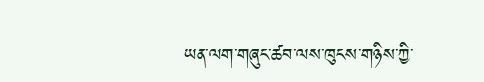ཡན་ལག་གཞུང་ཚབ་ལས་ཁུངས་གཉིས་ཀྱི་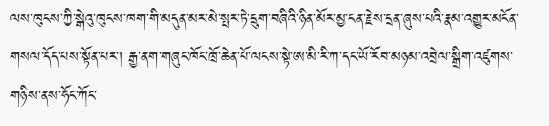ལས་ཁུངས་ཀྱི་སྒེའུ་ཁུངས་ཁག་གི་མདུན་མར་མེ་སྤར་ཏེ་དྲུག་བཞིའི་ཉིན་མོར་མྱ་ངན་རྗེས་དྲན་ཞུས་པའི་རྣམ་འགྱུར་མངོན་གསལ་དོད་པས་སྟོན་པར་། རྒྱ་ནག་གཞུང་ཁོང་ཁྲོ་ཆེན་པོ་ལངས་སྟེ་ཨ་མི་རི་ཀ་དང་ཡོ་རོབ་མཉམ་འབྲེལ་སྒྲིག་འཛུགས་གཉིས་ནས་ཧོང་ཀོང་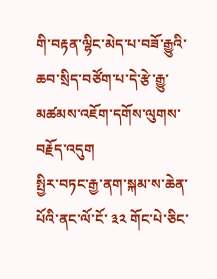གི་བརྟན་ལྷིང་མེད་པ་བཟོ་རྒྱུའི་ཆབ་སྲིད་བཙོག་པ་དེ་རྩེ་རྒྱུ་མཚམས་འཇོག་དགོས་ལུགས་བརྗོད་འདུག
སྤྱིར་བཏང་རྒྱ་ནག་སྐམ་ས་ཆེན་པོའི་ནང་ལོ་ངོ་ ༣༢ གོང་པེ་ཅིང་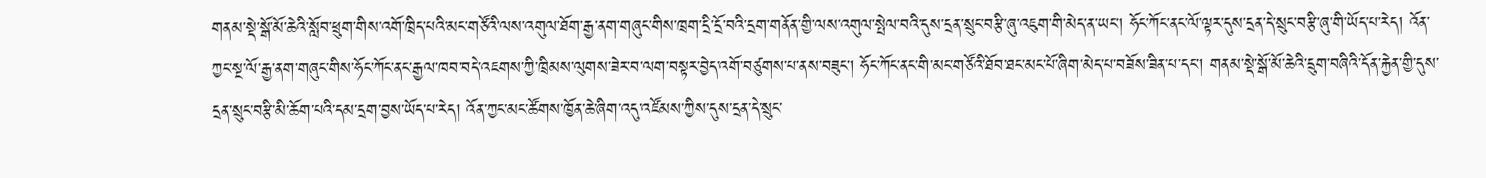གནམ་སྡེ་སྒོ་མོ་ཆེའི་སློབ་ཕྲུག་གིས་འགོ་ཁྲིད་པའི་མང་གཙོའི་ལས་འགུལ་ཐོག་རྒྱ་ནག་གཞུང་གིས་ཁྲག་དྲི་དྲོ་བའི་དྲག་གནོན་གྱི་ལས་འགུལ་སྤེལ་བའི་དུས་དྲན་སྲུང་བརྩི་ཞུ་འཇུག་གི་མེད་ན་ཡང་། ཧོང་ཀོང་ནང་ལོ་ལྟར་དུས་དྲན་དེ་སྲུང་བརྩི་ཞུ་གི་ཡོད་པ་རེད། འོན་ཀྱང་སྔ་ལོ་རྒྱ་ནག་གཞུང་གིས་ཧོང་ཀོང་ནང་རྒྱལ་ཁབ་བདེ་འཇགས་ཀྱི་ཁྲིམས་ལུགས་ཟེར་བ་ལག་བསྟར་བྱེད་འགོ་བཙུགས་པ་ནས་བཟུང་། ཧོང་ཀོང་ནང་གི་མང་གཙོའི་ཐོབ་ཐང་མང་པོ་ཞིག་མེད་པ་བཟོས་ཟིན་པ་དང་། གནམ་སྡེ་སྒོ་མོ་ཆེའི་དྲུག་བཞིའི་དོན་རྐྱེན་གྱི་དུས་དྲན་སྲུང་བརྩི་མི་ཆོག་པའི་དམ་དྲག་བྱས་ཡོད་པ་རེད། འོན་ཀྱང་མང་ཚོགས་ཁྱོན་ཆེ་ཞིག་འདུ་འཛོམས་ཀྱིས་དུས་དྲན་དེ་སྲུང་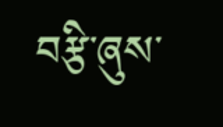བརྩི་ཞུས་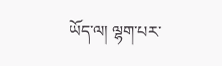ཡོད་ལ། ལྷག་པར་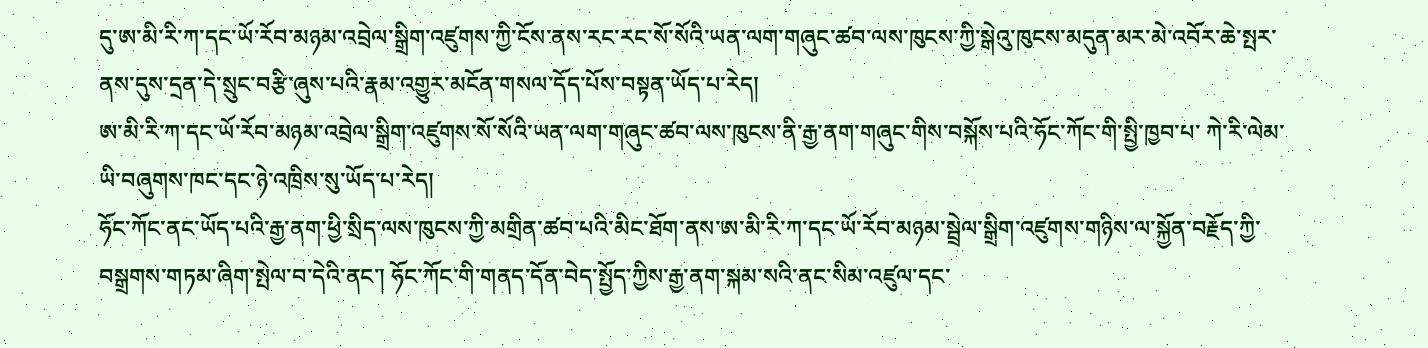དུ་ཨ་མི་རི་ཀ་དང་ཡོ་རོབ་མཉམ་འབྲེལ་སྒྲིག་འཛུགས་ཀྱི་ངོས་ནས་རང་རང་སོ་སོའི་ཡན་ལག་གཞུང་ཚབ་ལས་ཁུངས་ཀྱི་སྒེའུ་ཁུངས་མདུན་མར་མེ་འབོར་ཆེ་སྤར་ནས་དུས་དྲན་དེ་སྲུང་བརྩི་ཞུས་པའི་རྣམ་འགྱུར་མངོན་གསལ་དོད་པོས་བསྟན་ཡོད་པ་རེད།
ཨ་མི་རི་ཀ་དང་ཡོ་རོབ་མཉམ་འབྲེལ་སྒྲིག་འཛུགས་སོ་སོའི་ཡན་ལག་གཞུང་ཚབ་ལས་ཁུངས་ནི་རྒྱ་ནག་གཞུང་གིས་བསྐོས་པའི་ཧོང་ཀོང་གི་སྤྱི་ཁྱབ་པ་ ཀེ་རི་ལེམ་ཡི་བཞུགས་ཁང་དང་ཉེ་འཁྲིས་སུ་ཡོད་པ་རེད།
ཧོང་ཀོང་ནང་ཡོད་པའི་རྒྱ་ནག་ཕྱི་སྲིད་ལས་ཁུངས་ཀྱི་མགྲིན་ཚབ་པའི་མིང་ཐོག་ནས་ཨ་མི་རི་ཀ་དང་ཡོ་རོབ་མཉམ་སྦྲེལ་སྒྲིག་འཛུགས་གཉིས་ལ་སྐྱོན་བརྗོད་ཀྱི་བསྒྲགས་གཏམ་ཞིག་སྤེལ་བ་དེའི་ནང་། ཧོང་ཀོང་གི་གནད་དོན་བེད་སྤྱོད་ཀྱིས་རྒྱ་ནག་སྐམ་སའི་ནང་སིམ་འཛུལ་དང་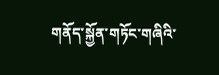གནོད་སྐྱོན་གཏོང་གཞིའི་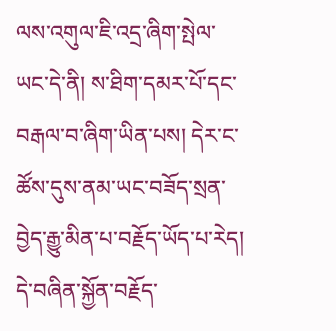ལས་འགུལ་ཇི་འདྲ་ཞིག་སྤེལ་ཡང་དེ་ནི། ས་ཐིག་དམར་པོ་དང་བརྒལ་བ་ཞིག་ཡིན་པས། དེར་ང་ཚོས་དུས་ནམ་ཡང་བཟོད་སྲན་བྱེད་རྒྱུ་མིན་པ་བརྗོད་ཡོད་པ་རེད། དེ་བཞིན་སྐྱོན་བརྗོད་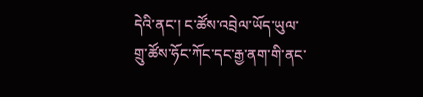དེའི་ནང་། ང་ཚོས་འབྲེལ་ཡོད་ཡུལ་གྲུ་ཚོས་ཧོང་ཀོང་དང་རྒྱ་ནག་གི་ནང་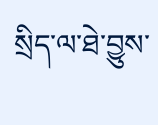སྲིད་ལ་ཐེ་བྱུས་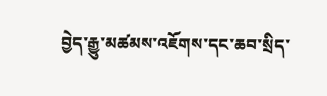བྱེད་རྒྱུ་མཚམས་འཇོགས་དང་ཆབ་སྲིད་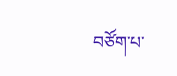བཙོག་པ་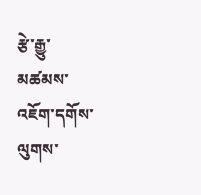རྩེ་རྒྱུ་མཚམས་འཇོག་དགོས་ལུགས་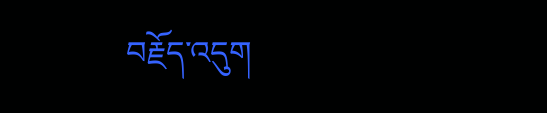བརྗོད་འདུག